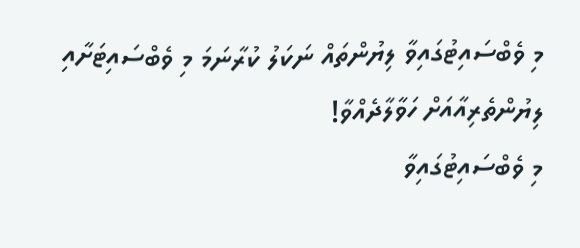މި ވެބްސައިޓުގައިވާ ލިޔުންތައް ނަކަލު ކުރާނަމަ މި ވެބްސައިޓަށާއި ލިޔުންތެރިއާއަށް ހަވާލާދެއްވާ!
މި ވެބްސައިޓުގައިވާ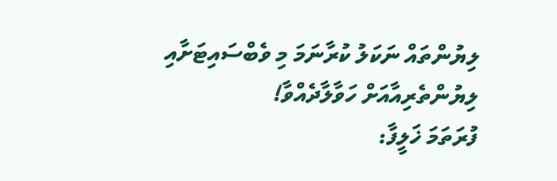ލިޔުންތައް ނަކަލު ކުރާނަމަ މި ވެބްސައިޓަށާއި ލިޔުންތެރިއާއަށް ހަވާލާދެއްވާ!
ފުރަތަމަ ޚަލީފާ: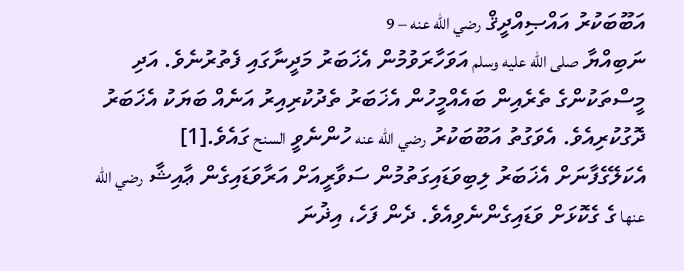އަބޫބަކުރު އައްޞިއްދީޤް رضي الله عنه – 9
ނަބިއްޔާ صلى الله عليه وسلم އަވަހާރަވުމުން އެޚަބަރު މަދީނާގައި ފެތުރުނެވެ. އަދި މީސްތަކުންގެ ތެރެއިން ބައެއްމީހުން އެޚަބަރު ތެދުކުރިއިރު އަނެއް ބަޔަކު އެޚަބަރު ދޮގުކުރިއެވެ. އެވަގުތު އަބޫބަކުރު رضي الله عنه ހުންނެވީ السنح ގައެވެ.[1] އެކަލޭގެފާނަށް އެޚަބަރު ލިބިވަޑައިގަތުމުން ސަވާރީއަށް އަރާވަޑައިގެން ޢާއިޝާ رضي الله عنها ގެ ގެކޮޅަށް ވަޑައިގެންނެވިއެވެ. ދެން ފަހެ، އިޛުނަ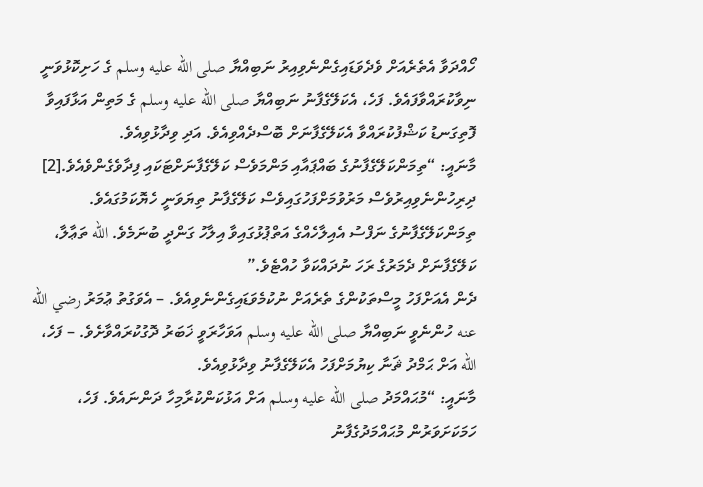ހޯއްދަވާ އެތެރެއަށް ވެދެވަޑައިގެންނެވިއިރު ނަބިއްޔާ صلى الله عليه وسلم ގެ ހަށިކޮޅުވަނީ ނިވާކުރައްވާފައެވެ. ފަހެ، އެކަލޭގެފާނު ނަބިއްޔާ صلى الله عليه وسلم ގެ މަތިން އަޅާފައިވާ ފޮތިގަނޑު ކަޝްފުކުރައްވާ އެކަލޭގެފާނަށް ބޮސްދެއްވިއެވެ. އަދި ވިދާޅުވިއެވެ.
މާނައީ: “ތިމަންކަލޭގެފާނުގެ ބައްޕައާއި މަންމަވެސް ކަލޭގެފާނަށްޓަކައި ފިދާވެގެންވެއެވެ.[2] ދިރިހުންނެވިއިރުވެސް މަރުވުމަށްފަހުގައިވެސް ކަލޭގެފާނު ތިޔަވަނީ ހެޔޮކަމުގައެވެ. ތިމަންކަލޭގެފާނުގެ ނަފްސު އެއިލާހެއްގެ އަތްޕުޅުގައިވާ އިލާހު ގަންދީ ބުނަމެވެ. الله ތަޢާލާ، ކަލޭގެފާނަށް ދެމަރުގެ ރަހަ ނުދައްކަވާ ހުއްޓެވެ.”
ދެން އެއަށްފަހު މީސްތަކުންގެ ތެރެއަށް ނުކުމެވަޑައިގެންނެވިއެވެ. – އެވަގުތު ޢުމަރު رضي الله عنه ހުންނެވީ ނަބިއްޔާ صلى الله عليه وسلم އަވަހާރަވީ ޚަބަރު ދޮގުކުރައްވާށެވެ. – ފަހެ، الله އަށް ޙަމްދު ޘަނާ ކިޔުމަށްފަހު އެކަލޭގެފާނު ވިދާޅުވިއެވެ.
މާނައީ: “މުޙައްމަދު صلى الله عليه وسلم އަށް އަޅުކަންކުރާމިހާ ދަންނައެވެ. ފަހެ، ހަމަކަށަވަރުން މުޙައްމަދުގެފާނު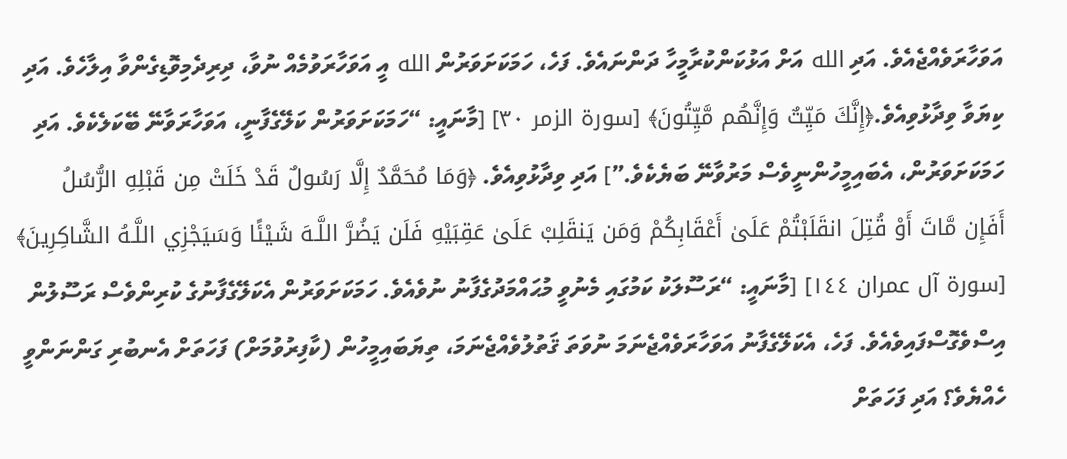އަވަހާރަވެއްޖެއެވެ. އަދި الله އަށް އަޅުކަންކުރާމީހާ ދަންނައެވެ. ފަހެ، ހަމަކަށަވަރުން الله އީ އަވަހާރަވުމެއް ނުވާ، ދިރިދެމިވޮޑިގެންވާ އިލާހެވެ. އަދި ކިޔަވާ ވިދާޅުވިއެވެ.﴿إِنَّكَ مَيِّتٌ وَإِنَّهُم مَّيِّتُونَ﴾ [سورة الزمر ٣٠] [މާނައީ: “ހަމަކަށަވަރުން ކަލޭގެފާނީ، އަވަހާރަވާނޭ ބޭކަލެކެވެ. އަދި ހަމަކަށަވަރުން، އެބައިމީހުންނީވެސް މަރުވާނޭ ބަޔެކެވެ.”] އަދި ވިދާޅުވިއެވެ. ﴿وَمَا مُحَمَّدٌ إِلَّا رَسُولٌ قَدْ خَلَتْ مِن قَبْلِهِ الرُّسُلُ  أَفَإِن مَّاتَ أَوْ قُتِلَ انقَلَبْتُمْ عَلَىٰ أَعْقَابِكُمْ وَمَن يَنقَلِبْ عَلَىٰ عَقِبَيْهِ فَلَن يَضُرَّ اللَّـهَ شَيْئًا وَسَيَجْزِي اللَّـهُ الشَّاكِرِينَ﴾ [سورة آل عمران ١٤٤] [މާނައީ: “ރަސޫލަކު ކަމުގައި މެނުވީ މުޙައްމަދުގެފާނު ނުވެއެވެ. ހަމަކަށަވަރުން އެކަލޭގެފާނުގެ ކުރިންވެސް ރަސޫލުން އިސްވެގޮސްފައިވެއެވެ. ފަހެ، އެކަލޭގެފާނު އަވަހާރަވެއްޖެނަމަ ނުވަތަ ޤަތުލުވެއްޖެނަމަ، ތިޔަބައިމީހުން (ކާފިރުވުމަށް) ފަހަތަށް އެނބުރި ގަންނަންވީ ހެއްޔެވެ؟ އަދި ފަހަތަށް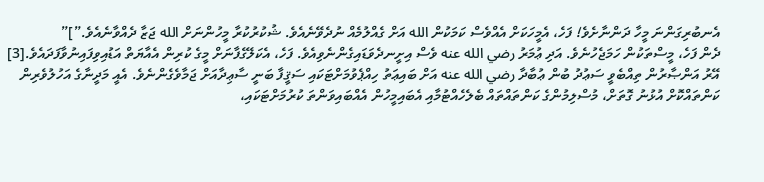އެނބުރިގަންނަ މީހާ ދަންނާށެވެ! ފަހެ، އެމީހަކަށް އެއްވެސް ކަމަކުން الله އަށް ގެއްލުމެއް ނުދެވޭނެއެވެ. ޝުކުރުކުރާ މީހުންނަށް الله ޖަޒާ ދެއްވާނެއެވެ.”]”
ދެން ފަހެ، މީސްތަކުން ހަމަޖެހުނެވެ. އަދި ޢުމަރު رضي الله عنه ވެސް އިށީނދެވަޑައިގެންނެވިއެވެ. ފަހެ، އެކަލޭގެފާނަށް މީގެ ކުރިން އެއާޔަތް އަޑުއިވިފައިނުވާފަދައެވެ.[3]
އޭރު އަންޞާރުން ތިއްބެވީ ސަޢުދު ބުން ޢުބާދާ رضي الله عنه އަށް ބައިޢަތު ހިއްޕެވުމަށްޓަކައި ސަޤީފާ ބަނީ ސާޢިދާއަށް ޖަމާވެގެންނެވެ. އެއީ މަދީނާގެ އަހުލުވެރިން ކަންތައްކޮށް އުޅުނު ގޮތަށް، މުސްލިމުންގެ ކަންތައްތައް ބެލެހެއްޓުމާއި އެބައިމީހުން އެއްބައިވަންތަ ކުރުމަށްޓަކައި،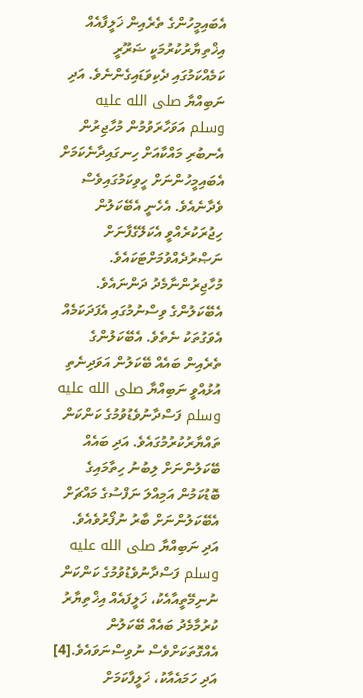އެބައިމީހުންގެ ތެރެއިން ޚަލީފާއެއް އިޚްތިޔާރުކުރުމަކީ ޟަރޫރީ ކަމެއްކަމުގައި ދެކިވަޑައިގެންނެވެ. އަދި ނަބިއްޔާ صلى الله عليه وسلم އަވަހާރަވުމުން މުހާޖިރުން އެނބުރި މައްކާއަށް ހިނގައިދާނެކަމަށް އެބައިމީހުންނަށް ހީވިކަމުގައިވެސް ވެދާނެއެވެ. އެހެނީ އެބޭކަލުން ހިޖުރަކުރެއްވީ އެކަލޭގެފާނަށް ނަޞްރުދެއްވުމަށްޓަކައެވެ.
މުހާޖިރުންނާމެދު ދަންނައެވެ. އެބޭކަލުންގެ ވިސްނުމުގައި އެފަދަކަމެއް އެވަގުތަކު ނެތެވެ. އެބޭކަލުންގެ ތެރެއިން ބައެއް ބޭކަލުން އަވަދިނެތި އުޅުއްވީ ނަބިއްޔާ صلى الله عليه وسلم ފަސްދާނުވެޑުވުމުގެ ކަންކަން ތައްޔާރުކުރުމުގައެވެ. އަދި ބައެއް ބޭކަލުންނަށް ލިބުނު ހިތާމައިގެ ބޮޑުކަމުން އަމިއްލަ ނަފްސުގެ މައްޗަށް އެބޭކަލުންނަށް ބާރު ނުފޯރުވެއެވެ. އަދި ނަބިއްޔާ صلى الله عليه وسلم ފަސްދާނުވެޑުވުމުގެ ކަންކަން ނުނިމޭތީއާއެކު، ޚަލީފައެއް އިޚްތިޔާރު ކުރުމާމެދު ބައެއް ބޭކަލުން އެއްގޮތަކަށްވެސް ނުވިސްނަވައެވެ.[4]
އަދި ހަމައެއާކު، ޚަލީފާކަމަށް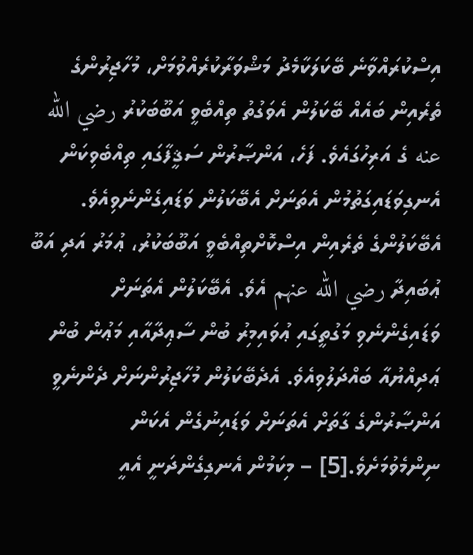އިސްކުރައްވާނެ ބޭކަލަކާމެދު މަޝްވަރާކުރެއްވުމަށް، މުހާޖިރުންގެ ތެރެއިން ބައެއް ބޭކަލުން އެވަގުތު ތިއްބެވީ އަބޫބަކުރު رضي الله عنه ގެ އަރިހުގައެވެ. ފަހެ، އަންޞާރުން ސަޤީފާގައި ތިއްބެވިކަން އެނގިވަޑައިގަތުމުން އެތަނަށް އެބޭކަލުން ވަޑައިގެންނެވިއެވެ. އެބޭކަލުންގެ ތެރެއިން އިސްކޮށްތިއްބެވީ އަބޫބަކުރު، ޢުމަރު އަދި އަބޫ ޢުބައިދާ رضي الله عنهم އެވެ. އެބޭކަލުން އެތަނަށް ވަޑައިގެންނެވި މަގުތީގައި ޢުވައިމިރު ބުން ސާޢިދާއާއި މަޢުން ބުން ޢަދިއްޔުއާ ބައްދަލުވިއެވެ. އެދެބޭކަލުން މުހާޖިރުންނަށް ދެންނެވީ އަންޞާރުންގެ ގާތަށް އެތަނަށް ވަޑައިނުގެން އެކަން ނިންމެވުމަށެވެ.[5] – މިކަމުން އެނގިގެންދަނީ އެއީ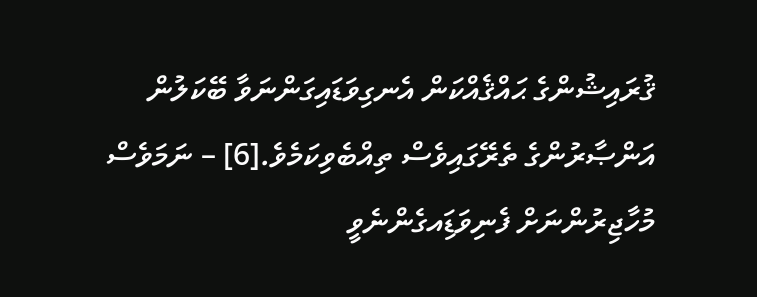ޤުރައިޝުންގެ ޙައްޤެއްކަން އެނގިވަޑައިގަންނަވާ ބޭކަލުން އަންޞާރުންގެ ތެރޭގައިވެސް ތިއްބެވިކަމެވެ.[6] – ނަމަވެސް މުހާޖިރުންނަށް ފެނިވަޑަިއގެންނެވީ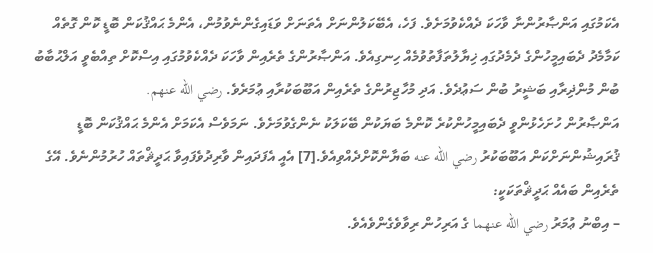އެކަމުގައި އަންޞާރުންނާ ވާހަކަ ދެއްކެވުމަށެވެ. ފަހެ، އެބޭކަލުންނަށް އެތަނަށް ވަޑައިގެންނެވުމުން، އެންމެ ޙައްޤުކަން ބޮޑީ ކޮން ގޮތެއް ކަމާމެދު ދެބައިމީހުންގެ ދެމެދުގައި ޚިޔާލުތަފާތުވުމެއް ހިނގިއެވެ. އަންޞާރުންގެ ތެރެއިން ވާހަކަ ދެއްކެވުމުގައި އިސްކޮށް ތިއްބެވީ އަލްޙުބާބު ބުން މުންޛިރާއި ބަޝީރު ބުން ސަޢުދެވެ. އަދި މުހާޖިރުންގެ ތެރެއިން އަބޫބަކުރާއި ޢުމަރެވެ. رضي الله عنهم.
އަންޞާރުން ހުށަހެޅުންވީ ދެބައިމީހުންކުރެ ކޮންމެ ބަޔަކުން ބޭކަލަކު ނެންގެވުމަށެވެ. ނަމަވެސް އެކަމަށް އެންމެ ޙައްޤުކަން ބޮޑީ ޤުރައިޝުންނަށްކަން އަބޫބަކުރު رضي الله عنه ބަޔާންކޮށްދެއްވިއެވެ.[7] އެއީ އެފަދައިން ވާރިދުވެފައިވާ ޙަދީޘްތައް ހުރުމުންނެވެ. އޭގެ ތެރެއިން ބައެއް ޙަދީޘްތަކަކީ:
– އިބްނު ޢުމަރު رضي الله عنهما ގެ އަރިހުން ރިވާވެގެންވެއެވެ.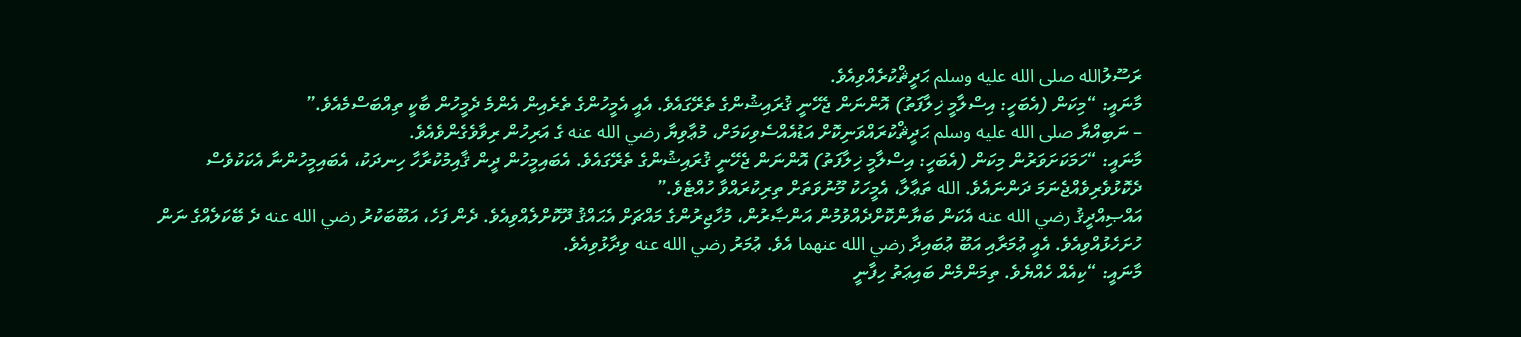ރަސޫލުالله صلى الله عليه وسلم ޙަދީޘްކުރެއްވިއެވެ.
މާނައީ: “މިކަން (އެބަހީ: އިސްލާމީ ޚިލާފަތު) އޮންނަން ޖެހޭނީ ޤުރައިޝުންގެ ތެރޭގައެވެ. އެއީ އެމީހުންގެ ތެރެއިން އެންމެ ދެމީހުން ބާކީ ތިއްބަސްމެއެވެ.”
– ނަބިއްޔާ صلى الله عليه وسلم ޙަދީޘްކުރައްވަނިކޮށް އަޑުއެއްސެވިކަމަށް، މުޢާވިޔާ رضي الله عنه ގެ އަރިހުން ރިވާވެގެންވެއެވެ.
މާނައީ: “ހަމަކަށަވަރުން މިކަން (އެބަހީ: އިސްލާމީ ޚިލާފަތު) އޮންނަން ޖެހޭނީ ޤުރައިޝުންގެ ތެރޭގައެވެ. އެބައިމީހުން ދީން ޤާއިމުކުރާހާ ހިނދަކު، އެބައިމީހުންނާ އެކަކުވެސް ދެކޮޅުވެރިވެއްޖެނަމަ ދަންނައެވެ. الله ތަޢާލާ، އެމީހަކު މޫނުވަތަށް ތިރިކުރައްވާ ހުއްޓެވެ.”
އައްޞިއްދީޤު رضي الله عنه އެކަން ބަޔާންކޮށްދެއްވުމުން އަންޞާރުން، މުހާޖިރުންގެ މައްޗަށް އެޙައްޤު ދޫކޮށްލެއްވިއެވެ. ދެން ފަހެ، އަބޫބަކުރު رضي الله عنه ދެ ބޭކަލެއްގެ ނަން ހުށަހެޅުއްވިއެވެ. އެއީ ޢުމަރާއި އަބޫ ޢުބައިދާ رضي الله عنهما އެވެ. ޢުމަރު رضي الله عنه ވިދާޅުވިއެވެ.
މާނައީ: “ކިއެއް ހެއްޔެވެ. ތިމަންމެން ބައިޢަތު ހިފާނީ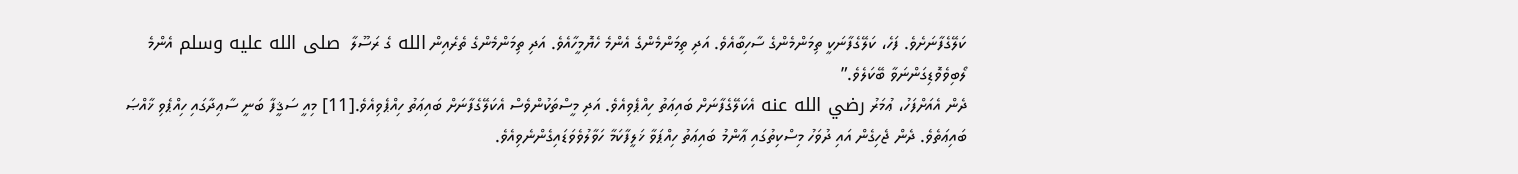ކަލޭގެފާނަށެވެ. ފަހެ، ކަލޭގެފާނަކީ ތިމަންމެންގެ ސާހިބާއެވެ. އަދި ތިމަންމެންގެ އެންމެ ހެޔޮމީހާއެވެ. އަދި ތިމަންމެންގެ ތެރެއިން الله ގެ ރަސޫލާ  صلى الله عليه وسلم އެންމެ ލޯބިވެވޮޑިގަންނަވާ ބޭކަލެވެ.”
ދެން އެއަށްފަހު، ޢުމަރު رضي الله عنه އެކަލޭގެފާނަށް ބައިޢަތު ހިއްޕެވިއެވެ. އަދި މީސްތަކުންވެސް އެކަލޭގެފާނަށް ބައިޢަތު ހިއްޕެވިއެވެ.[11] މިއީ ސަޤީފާ ބަނީ ސާޢިދާގައި ހިއްޕެވި ޚާއްޞަ ބައިޢަތެވެ. ދެން ޖެހިގެން އައި ދުވަހު މިސްކިތުގައި ޢާންމު ބައިޢަތު ހިއްޕަވާ ޚަލީފާކަމާ ހަވާލުވެވަޑައިގެންނެވިއެވެ.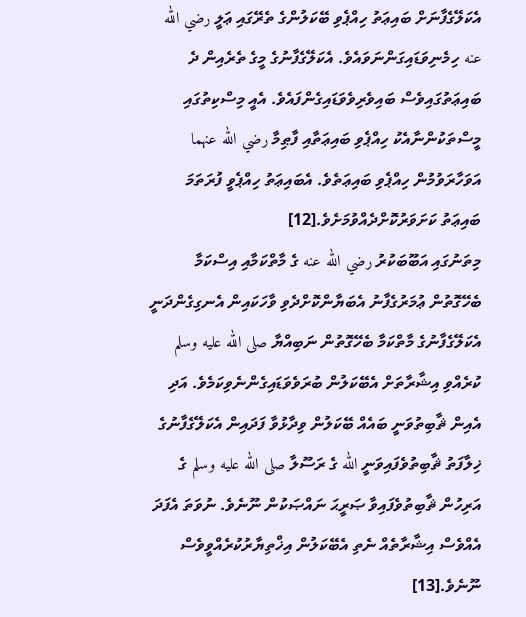އެކަލޭގެފާނަށް ބައިޢަތު ހިއްޕެވި ބޭކަލުންގެ ތެރޭގައި ޢަލީ رضي الله عنه ހިމެނިވަޑައިގަންނަވައެވެ. އެކަލޭގެފާނުގެ މީގެ ތެރެއިން ދެ ބައިޢަތުގައިވެސް ބައިވެރިވެވަޑައިގެންފައެވެ. އެއީ މިސްކިތުގައި މީސްތަކުންނާއެކު ހިއްޕެވި ބައިޢަތާއި ފާޠިމާ رضي الله عنهما އަވަހާރަވުމުން ހިއްޕެވި ބައިޢަތެވެ. އެބައިޢަތު ހިއްޕެވީ ފުރަތަމަ ބައިޢަތު ކަށަވަރުކޮށްދެއްވުމަށެވެ.[12]
މިތަނުގައި އަބޫބަކުރު رضي الله عنه ގެ މާތްކަމާއި އިސްކަމާ ބެހޭގޮތުން ޢުމަރުގެފާނު އެބަޔާންކޮށްދެވި ވާހަކައިން އެނގިގެންދަނީ އެކަލޭގެފާނުގެ މާތްކަމާ ބެހޭގޮތުން ނަބިއްޔާ صلى الله عليه وسلم ކުރެއްވި އިޝާރާތަށް އެބޭކަލުން ބުރަވެވަޑައިގެންނެވިކަމެވެ. އަދި އެއިން ޘާބިތުވަނީ ބައެއް ބޭކަލުން ވިދާޅުވާ ފަދައިން އެކަލޭގެފާނުގެ ޚިލާފަތު ޘާބިތުވެފައިވަނީ الله ގެ ރަސޫލާ صلى الله عليه وسلم ގެ އަރިހުން ޘާބިތުވެފައިވާ ޞަރީޙަ ނައްޞަކުން ނޫނެވެ. ނުވަތަ އެފަދަ އެއްވެސް އިޝާރާތެއް ނެތި އެބޭކަލުން އިޚްތިޔާރުކުރެއްވީވެސް ނޫނެވެ.[13]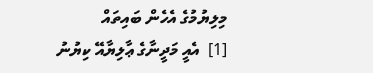މިލިޔުމުގެ އެހެން ބައިތައް
[1]  އެއީ މަދީނާގެ ޢާލިޔާއޭ ކިޔުނު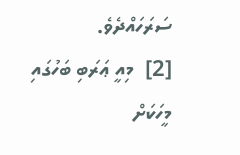ސަރަހައްދެވެ.
[2]  މިއީ ޢަރަބި ބަހުގައި މީހަކަށް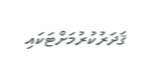ޤަދަރުކުރުމަށްޓަކައި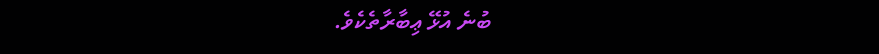ބުނެ އުޅޭ ޢިބާރާތެކެވެ.